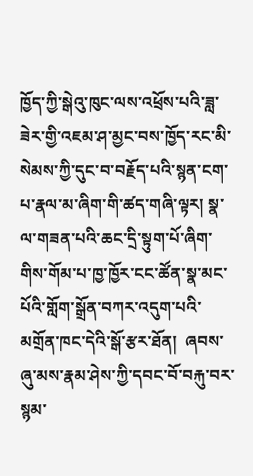ཁྱོད་ཀྱི་སྒེའུ་ཁུང་ལས་འཕྲོས་པའི་ཟླ་ཟེར་གྱི་འཇམ་ཤ་མྱང་བས་ཁྱོད་རང་མི་སེམས་ཀྱི་དུང་བ་བརྗོད་པའི་སྙན་ངག་པ་རྣལ་མ་ཞིག་གི་ཚད་གཞི་ལྟར། སྣ་ལ་གཟན་པའི་ཆང་དྲི་སྟུག་པོ་ཞིག་གིས་གོམ་པ་ཁྱ་ཁྱོར་ངང་ཚོན་སྣ་མང་པོའི་གློག་སྒྲོན་བཀར་འདུག་པའི་མགྲོན་ཁང་དེའི་སྒོ་རྩར་ཐོན།  ཞབས་ཞུ་མས་རྣམ་ཤེས་ཀྱི་དབང་བོ་བརྐུ་བར་སྙམ་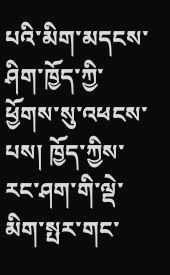པའི་མིག་མདངས་ཤིག་ཁྱོད་ཀྱི་ཕྱོགས་སུ་འཕངས་པས། ཁྱོད་ཀྱིས་རང་ཤག་གི་ལྡེ་མིག་སྤར་གང་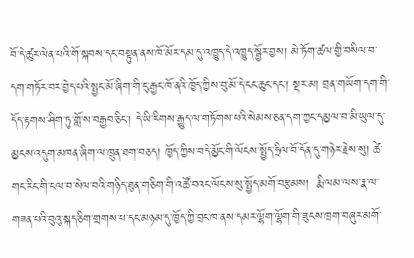བོ་དེ་ཚུར་ལེན་པའི་གོ་སྐབས་དང་བསྟུན་ནས་ཁོ་མོར་དམ་དུ་འཁྱུད་དེ་འཁྱུད་སྦྱོར་བྱས། མེ་ཏོག་ཚལ་གྱི་བསིལ་བ་དག་གཏོར་བར་བྱེད་པའི་སྤྱང་མོ་ཞིག་གི་ངུ་རྒྱང་ཁོ་ནའི་ཁྱོད་ཀྱིས་བུ་མོ་དེ་ངང་ཆུང་དང་། སྡར་མ། བྲན་གཡོག་དག་གི་དོད་རྟགས་ཤིག་ཏུ་གློ་ས་བརྒྱབ་ཅིང་། དེ་ཡི་རིགས་རྒྱུད་ལ་གཏོགས་པའི་སེམས་ཅན་དག་ཀྱང་དམྱལ་བ་མི་ཡུལ་དུ་མྱངས་འདུག་མཁན་ཞིག་ལ་ཁྲུན་ཐག་བཅད། ཁྱོད་ཀྱིས་བདེ་མྱོང་གི་ལོངས་སྤྱོད་ཧྲིལ་བོ་དོན་དུ་གཉེར་རྗེས་སུ། ཚེ་གང་རིང་གི་ངལ་བ་སེལ་བའི་གཉིད་ཐུན་གཅིག་གི་འཚོ་བའང་ལོངས་སུ་སྤྱོད་མགོ་བརྩམས།  རྨི་ལམ་ལས་རྣ་ལ་གཟན་པའི་བུའུ་སྐད་ཅིག་གྲགས་པ་དང་མཉམ་དུ་ཁྱོད་ཀྱི་བྲང་ཁ་ནས་དམར་ལྷོག་ལྷོག་གི་ཟུངས་ཁྲག་བཞུར་མགོ་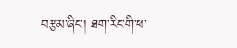བརྩམ་ཞིང་། ཐག་རིང་གི་ཕ་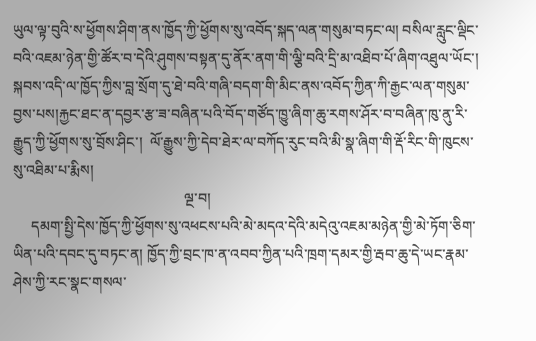ཡུལ་ལྟ་བུའི་ས་ཕྱོགས་ཤིག་ནས་ཁྱོད་ཀྱི་ཕྱོགས་སུ་འབོད་སྐད་ལན་གསུམ་བཏང་ལ། བསིལ་རླུང་ལྡིང་བའི་འཇམ་ཉེན་གྱི་ཚོར་བ་དེའི་ཤུགས་བསྟན་དུ་ནོར་ནག་གི་ལྕི་བའི་དྲི་མ་འཐིབ་པོ་ཞིག་འཐུལ་ཡོང་། སྐབས་འདི་ལ་ཁྱོད་ཀྱིས་བླ་སྲོག་དུ་ཐེ་བའི་གཞི་བདག་གི་མིང་ནས་འབོད་ཀྱིན་ཀི་རྒྱང་ལན་གསུམ་བྱས་པས།རྐྱང་ཐང་ན་དབྱར་རྩ་ཟ་བཞིན་པའི་བོད་གཙོད་ཁྱུ་ཞིག་ཆུ་རགས་ཤོར་བ་བཞིན་ཁུ་ནུ་རི་རྒྱུད་ཀྱི་ཕྱོགས་སུ་བྲོས་ཤིང་།  ལོ་རྒྱུས་ཀྱི་དེབ་ཐེར་ལ་བཀོད་རུང་བའི་མི་སྣ་ཞིག་གི་རྡོ་རིང་གི་ཁུངས་སུ་འཐིམ་པ་རྨིས།
                                               ལྔ་བ།
     དམག་སྤྱི་དེས་ཁྱོད་ཀྱི་ཕྱོགས་སུ་འཕངས་པའི་མེ་མདའ་དེའི་མདེའུ་འཇམ་མཉེན་གྱི་མེ་ཏོག་ཅིག་ཡིན་པའི་དབང་དུ་བཏང་ན། ཁྱོད་ཀྱི་བྲང་ཁ་ན་འབབ་ཀྱིན་པའི་ཁྲག་དམར་གྱི་རྦབ་ཆུ་དེ་ཡང་རྣམ་ཤེས་ཀྱི་རང་སྣང་གསལ་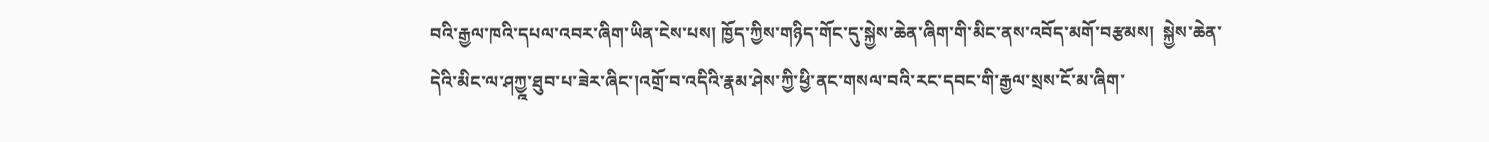བའི་རྒྱལ་ཁའི་དཔལ་འབར་ཞིག་ཡིན་ངེས་པས། ཁྱོད་ཀྱིས་གཉིད་གོང་དུ་སྐྱེས་ཆེན་ཞིག་གི་མིང་ནས་འབོད་མགོ་བརྩམས།  སྐྱེས་ཆེན་དེའི་མིང་ལ་ཤཀྱྰ་ཐུབ་པ་ཟེར་ཞིང་།འགྲོ་བ་འདིའི་རྣམ་ཤེས་ཀྱི་ཕྱི་ནང་གསལ་བའི་རང་དབང་གི་རྒྱལ་སྲས་ངོ་མ་ཞིག་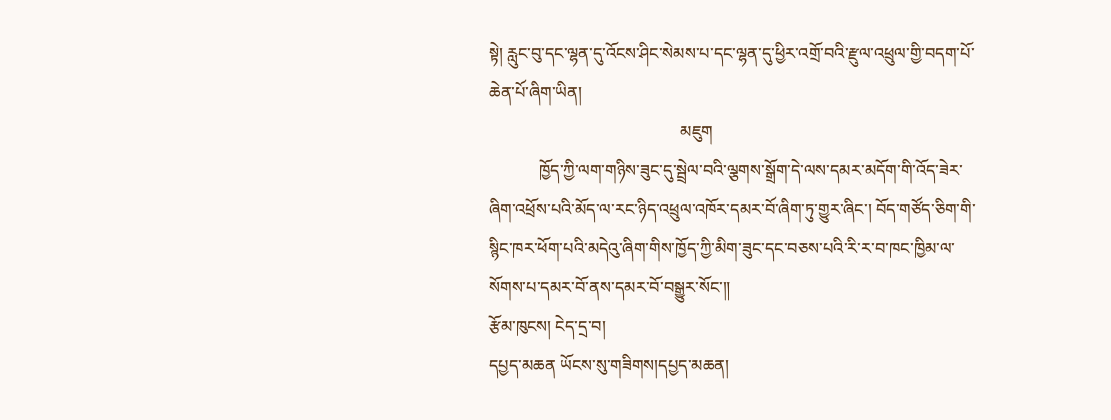སྟེ། རླུང་བུ་དང་ལྷན་དུ་འོངས་ཤིང་སེམས་པ་དང་ལྷན་དུ་ཕྱིར་འགྲོ་བའི་རྫུལ་འཕྲུལ་གྱི་བདག་པོ་ཆེན་པོ་ཞིག་ཡིན།
                                              མཇུག
            ཁྱོད་ཀྱི་ལག་གཉིས་ཟུང་དུ་སྦྲེལ་བའི་ལྕགས་སྒྲོག་དེ་ལས་དམར་མདོག་གི་འོད་ཟེར་ཞིག་འཕྲོས་པའི་མོད་ལ་རང་ཉིད་འཕྲུལ་འཁོར་དམར་བོ་ཞིག་ཏུ་གྱུར་ཞིང་། བོད་གཙོད་ཅིག་གི་སྙིང་ཁར་ཕོག་པའི་མདེའུ་ཞིག་གིས་ཁྱོད་ཀྱི་མིག་ཟུང་དང་བཅས་པའི་རི་ར་བ་ཁང་ཁྱིམ་ལ་སོགས་པ་དམར་བོ་ནས་དམར་བོ་བསྒྱུར་སོང་༎
རྩོམ་ཁུངས། ངེད་དྲ་བ།
དཔྱད་མཆན ཡོངས་སུ་གཟིགས།དཔྱད་མཆན།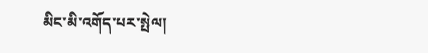མིང་མི་འགོད་པར་སྤེལ།